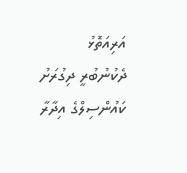އަރިއަތޮޅު ދެކުނުބުރީ ދިގުރަށު ކައުންސިލްގެ އިދާރާ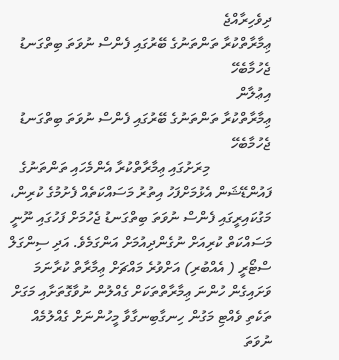ދިވެހިރާއްޖެ
ޢިމާރާތްކުރާ ތަންތަނުގެ ބޭރުގައި ފެންސް ނުވަތަ ބިތްގަނޑު ޖެހުމާބެހޭ
އިޢުލާން
ޢިމާރާތްކުރާ ތަންތަނުގެ ބޭރުގައި ފެންސް ނުވަތަ ބިތްގަނޑު ޖެހުމާބެހޭ
                 މިރަށުގައި ޢިމާރާތްކުރާ އެންމެހައި ތަންތަނުގެ ފައުންޑޭޝަން އެޅުމަށްފަހު އިތުރު މަސައްކަތެއް ފެށުމުގެ ކުރިން، މަގުކައިރީގައި ފެންސް ނުވަތަ ބިތްގަނޑު ޖެހުމަށް ފަހުގައި ނޫނީ މަސައްކަތް ކުރިއަށް ނުގެންދިއުމަށް އަންގަމެވެ. އަދި ސިންގަލް ސްޓޯރީ ( އެއްބުރި) އަށްވުރެ މައްޗަށް ޢިމާރާތް ކުރާނަމަ ވަށައިގެން ހުންނަ ޢިމާރާތްތަކަށް ގެއްލުން ނުވާގޮތަށާއި މަގަށް ތަކެތި ވެއްޓި މަގުން ހިނގާބިނގާވާ މީހުންނަށް ގެއްލުމެއް ނުވަތަ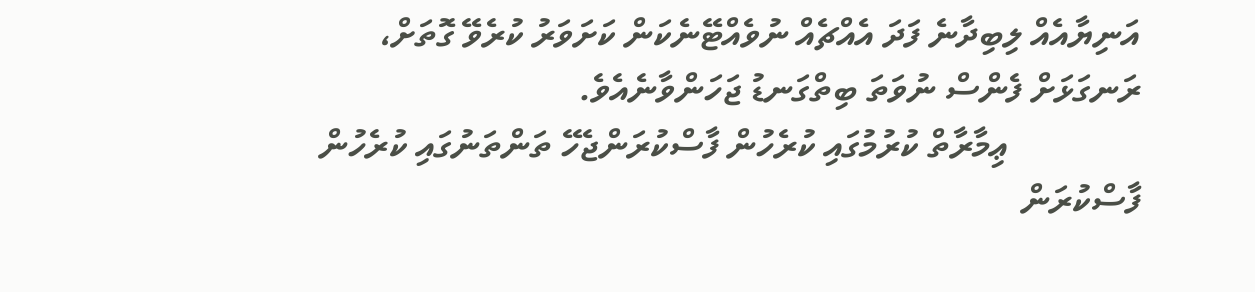އަނިޔާއެއް ލިބިދާނެ ފަދަ އެއްޗެއް ނުވެއްޓޭނެކަން ކަށަވަރު ކުރެވޭ ގޮތަށް، ރަނގަޅަށް ފެންސް ނުވަތަ ބިތްގަނޑު ޖަހަންވާނެއެވެ.
               ޢިމާރާތް ކުރުމުގައި ކުރެހުން ފާސްކުރަންޖެހޭ ތަންތަނުގައި ކުރެހުން ފާސްކުރަން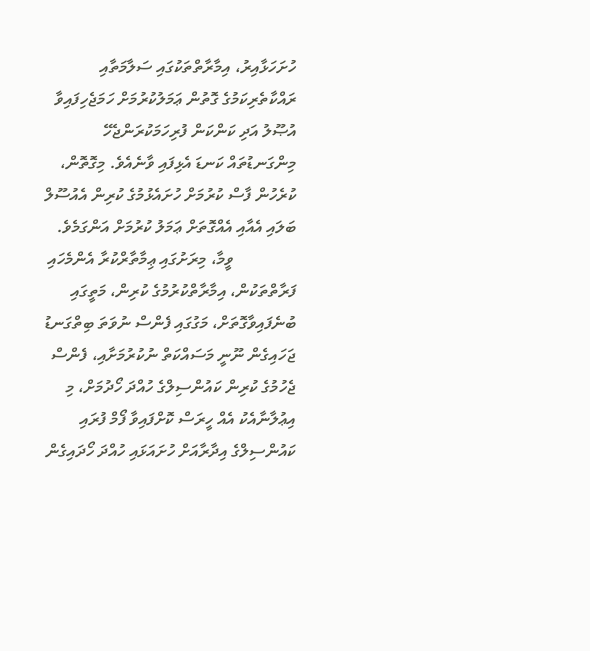ހުށަހަޅާއިރު، އިމާރާތްތަކުގައި ސަލާމަތާއި ރައްކާތެރިކަމުގެ ގޮތުން ޢަމަލުކުރުމަށް ހަމަޖެހިފައިވާ އުޞޫލު އަދި ކަންކަން ފުރިހަމަކުރަންޖެހޭ މިންގަނޑުތައް ކަނޑަ އެޅިފައި ވާނެއެވެ. މިގޮތޮން،  ކުރެހުން ފާސް ކުރުމަށް ހުށައެޅުމުގެ ކުރިން އެއުސޫލް ބަލައި އެއާއި އެއްގޮތަށް ޢަމަލު ކުރުމަށް އަންގަމެވެ.
               ވީމާ، މިރަށުގައި ޢިމާތާރްކުރާ އެންމެހައި ފަރާތްތަކުން، އިމާރާތްކުރުމުގެ ކުރިން، މަތީގައި ބުނެފައިވާގޮތަށް، މަގުގައި ފެންސް ނުވަތަ ބިތްގަނޑު ޖަހައިގެން ނޫނީ މަސައްކަތް ނުކުރުމަށާއި، ފެންސް ޖެހުމުގެ ކުރިން ކައުންސިލްގެ ހުއްދަ ހޯދުމަށް، މި އިޢުލާނާއެކު އެއް ހީރަސް ކޮށްފައިވާ ފޯމް ފުރައި ކައުންސިލްގެ އިދާރާއަށް ހުށައަޅައި ހުއްދަ ހޯދައިގެން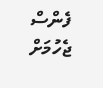ފެންސް ޖެހުމަށް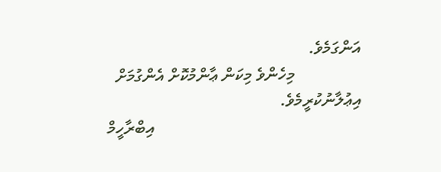އަންގަމެވެ.
                މިހެންވެ މިކަން ޢާންމުކޮށް އެންގުމަށް އިޢުލާނުކުރީމެވެ.
                                                  އިބްރާހީމް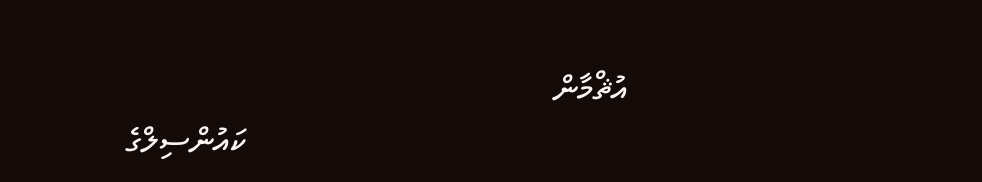އުޘްމާން
                                                 ކައުންސިލްގެ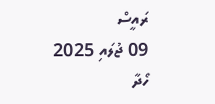ރައީސް
09 ޖުލައި 2025
ހޯދާ